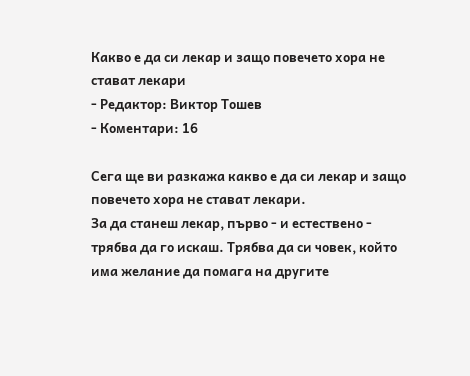Какво е да си лекар и защо повечето хора не стават лекари
- Редактор: Виктор Тошев
- Коментари: 16

Сега ще ви разкажа какво е да си лекар и защо повечето хора не стават лекари.
За да станеш лекар, първо - и естествено - трябва да го искаш. Трябва да си човек, който има желание да помага на другите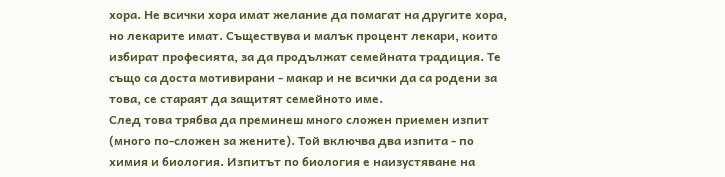хора. Не всички хора имат желание да помагат на другите хора, но лекарите имат. Съществува и малък процент лекари, които избират професията, за да продължат семейната традиция. Те също са доста мотивирани - макар и не всички да са родени за това, се стараят да защитят семейното име.
След това трябва да преминеш много сложен приемен изпит (много по-сложен за жените). Той включва два изпита - по химия и биология. Изпитът по биология е наизустяване на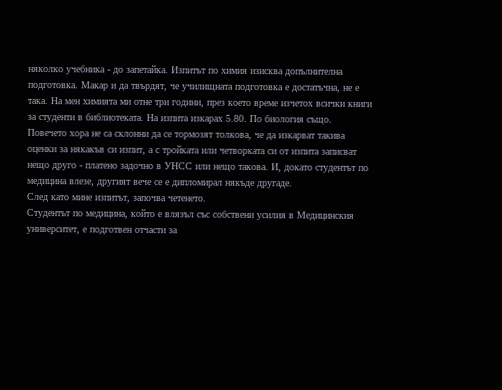няколко учебника - до запетайка. Изпитът по химия изисква допълнителна подготовка. Макар и да твърдят, че училищната подготовка е достатъчна, не е така. На мен химията ми отне три години, през което време изчетох всички книги за студенти в библиотеката. На изпита изкарах 5.80. По биология също.
Повечето хора не са склонни да се тормозят толкова, че да изкарват такива оценки за някакъв си изпит, а с тройката или четворката си от изпита записват нещо друго - платено задочно в УНСС или нещо такова. И, докато студентът по медицина влезе, другият вече се е дипломирал някъде другаде.
След като мине изпитът, започва четенето.
Студентът по медицина, който е влязъл със собствени усилия в Медицинския университет, е подготвен отчасти за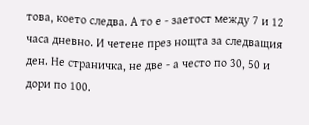това, което следва. А то е - заетост между 7 и 12 часа дневно. И четене през нощта за следващия ден. Не страничка, не две - а често по 30, 50 и дори по 100.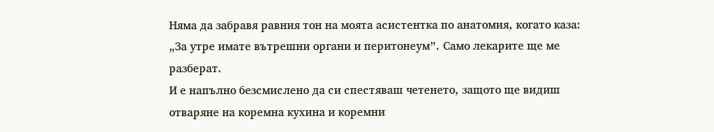Няма да забравя равния тон на моята асистентка по анатомия, когато каза: „За утре имате вътрешни органи и перитонеум”. Само лекарите ще ме разберат.
И е напълно безсмислено да си спестяваш четенето, защото ще видиш отваряне на коремна кухина и коремни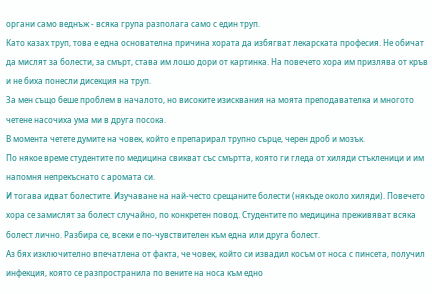органи само веднъж - всяка група разполага само с един труп.
Като казах труп, това е една основателна причина хората да избягват лекарската професия. Не обичат да мислят за болести, за смърт, става им лошо дори от картинка. На повечето хора им призлява от кръв и не биха понесли дисекция на труп.
За мен също беше проблем в началото, но високите изисквания на моята преподавателка и многото четене насочиха ума ми в друга посока.
В момента четете думите на човек, който е препарирал трупно сърце, черен дроб и мозък.
По някое време студентите по медицина свикват със смъртта, която ги гледа от хиляди стъкленици и им напомня непрекъснато с аромата си.
И тогава идват болестите. Изучаване на най-често срещаните болести (някъде около хиляди). Повечето хора се замислят за болест случайно, по конкретен повод. Студентите по медицина преживяват всяка болест лично. Разбира се, всеки е по-чувствителен към една или друга болест.
Аз бях изключително впечатлена от факта, че човек, който си извадил косъм от носа с пинсета, получил инфекция, която се разпространила по вените на носа към едно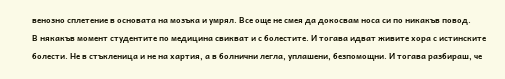венозно сплетение в основата на мозъка и умрял. Все още не смея да докосвам носа си по никакъв повод.
В някакъв момент студентите по медицина свикват и с болестите. И тогава идват живите хора с истинските болести. Не в стъкленица и не на хартия, а в болнични легла, уплашени, безпомощни. И тогава разбираш, че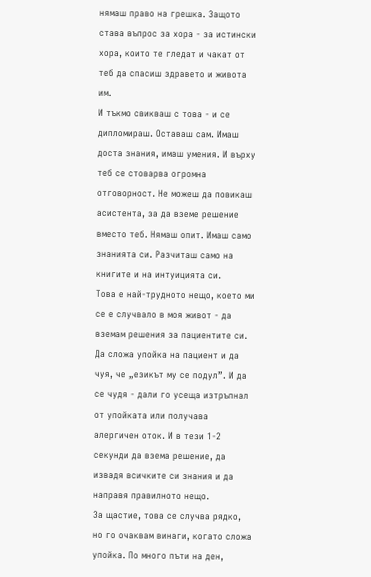нямаш право на грешка. Защото става въпрос за хора - за истински хора, които те гледат и чакат от теб да спасиш здравето и живота им.
И тъкмо свикваш с това - и се дипломираш. Оставаш сам. Имаш доста знания, имаш умения. И върху теб се стоварва огромна отговорност. Не можеш да повикаш асистента, за да вземе решение вместо теб. Нямаш опит. Имаш само знанията си. Разчиташ само на книгите и на интуицията си.
Това е най-трудното нещо, което ми се е случвало в моя живот - да вземам решения за пациентите си. Да сложа упойка на пациент и да чуя, че „езикът му се подул”. И да се чудя - дали го усеща изтръпнал от упойката или получава алергичен оток. И в тези 1-2 секунди да взема решение, да извадя всичките си знания и да направя правилното нещо.
За щастие, това се случва рядко, но го очаквам винаги, когато сложа упойка. По много пъти на ден,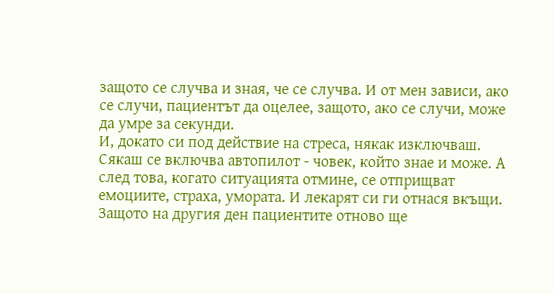защото се случва и зная, че се случва. И от мен зависи, ако се случи, пациентът да оцелее, защото, ако се случи, може да умре за секунди.
И, докато си под действие на стреса, някак изключваш. Сякаш се включва автопилот - човек, който знае и може. А след това, когато ситуацията отмине, се отприщват емоциите, страха, умората. И лекарят си ги отнася вкъщи. Защото на другия ден пациентите отново ще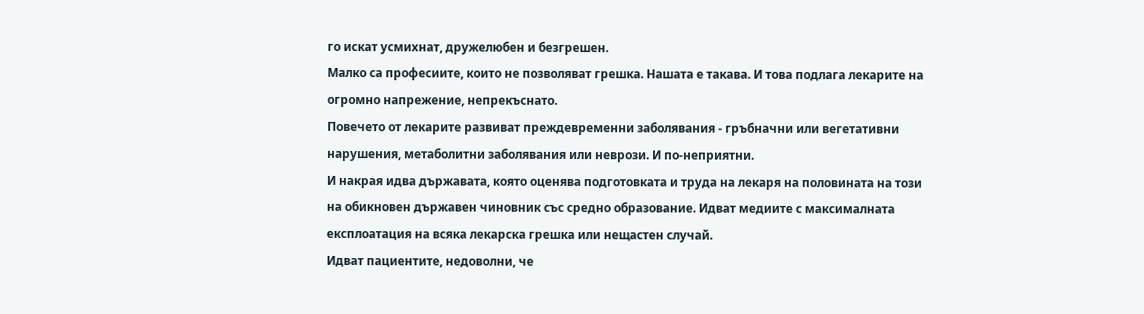го искат усмихнат, дружелюбен и безгрешен.
Малко са професиите, които не позволяват грешка. Нашата е такава. И това подлага лекарите на огромно напрежение, непрекъснато.
Повечето от лекарите развиват преждевременни заболявания - гръбначни или вегетативни нарушения, метаболитни заболявания или неврози. И по-неприятни.
И накрая идва държавата, която оценява подготовката и труда на лекаря на половината на този на обикновен държавен чиновник със средно образование. Идват медиите с максималната експлоатация на всяка лекарска грешка или нещастен случай.
Идват пациентите, недоволни, че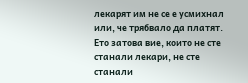лекарят им не се е усмихнал или, че трябвало да платят.
Ето затова вие, които не сте станали лекари, не сте станали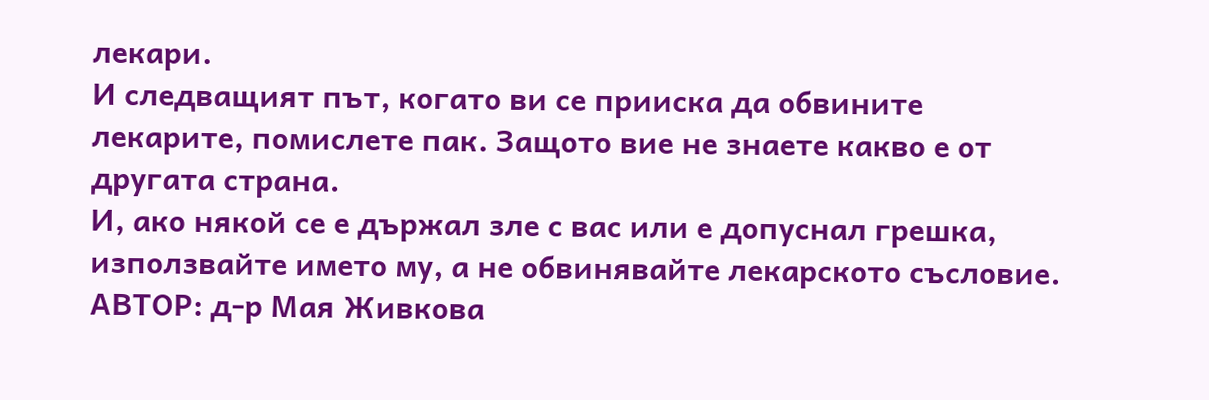лекари.
И следващият път, когато ви се прииска да обвините лекарите, помислете пак. Защото вие не знаете какво е от другата страна.
И, ако някой се е държал зле с вас или е допуснал грешка, използвайте името му, а не обвинявайте лекарското съсловие.
АВТОР: д-р Мая Живкова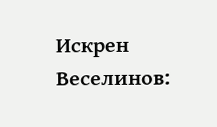Искрен Веселинов: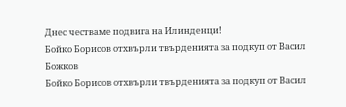Днес честваме подвига на Илинденци!
Бойко Борисов отхвърли твърденията за подкуп от Васил Божков
Бойко Борисов отхвърли твърденията за подкуп от Васил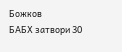Божков
БАБХ затвори 30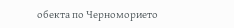обекта по Черноморието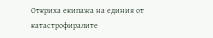Откриха екипажа на единия от катастрофиралите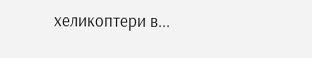хеликоптери в...